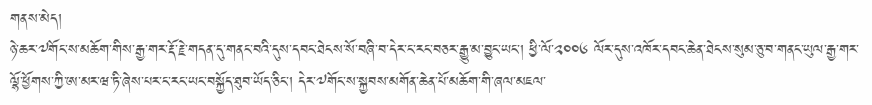གནས་མེད།
ཉེ་ཆར་༧གོང་ས་མཆོག་གིས་རྒྱ་གར་རྡོ་རྗེ་གདན་དུ་གནང་བའི་དུས་དབང་ཐེངས་སོ་བཞི་བ་དེར་ང་རང་བཅར་རྒྱུ་མ་བྱུང་ཡང་། ཕྱི་ལོ་༢༠༠༦ ལོར་དུས་འཁོར་དབང་ཆེན་ཐེངས་སུམ་ཅུ་བ་གནང་ཡུལ་རྒྱ་གར་ལྷོ་ཕྱོགས་ཀྱི་ཨ་མར་ཝ་ཏི་ཞེས་པར་ང་རང་ཡང་བསྐྱོད་ཐུབ་ཡོད་ཅིང་། དེར་༧གོང་ས་སྐྱབས་མགོན་ཆེན་པོ་མཆོག་གི་ཞལ་མཇལ་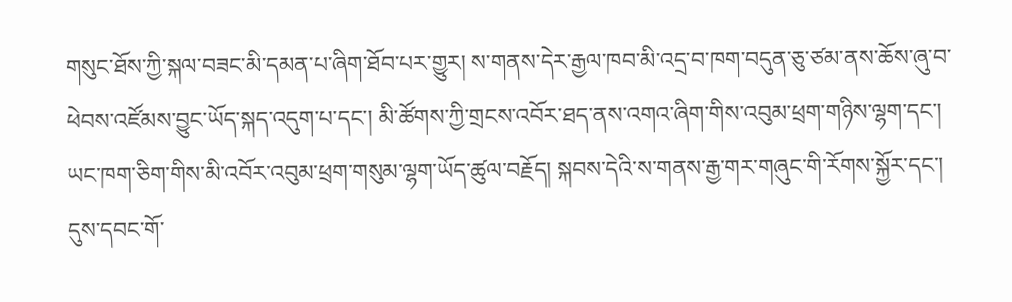གསུང་ཐོས་ཀྱི་སྐལ་བཟང་མི་དམན་པ་ཞིག་ཐོབ་པར་གྱུར། ས་གནས་དེར་རྒྱལ་ཁབ་མི་འདྲ་བ་ཁག་བདུན་ཅུ་ཙམ་ནས་ཆོས་ཞུ་བ་ཕེབས་འཛོམས་བྱུང་ཡོད་སྐད་འདུག་པ་དང་། མི་ཚོགས་ཀྱི་གྲངས་འབོར་ཐད་ནས་འགའ་ཞིག་གིས་འབུམ་ཕྲག་གཉིས་ལྷག་དང་། ཡང་ཁག་ཅིག་གིས་མི་འབོར་འབུམ་ཕྲག་གསུམ་ལྷག་ཡོད་ཚུལ་བརྗོད། སྐབས་དེའི་ས་གནས་རྒྱ་གར་གཞུང་གི་རོགས་སྐྱོར་དང་། དུས་དབང་གོ་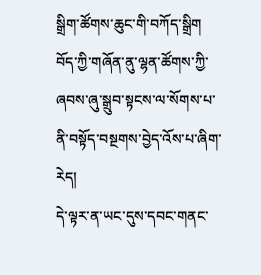སྒྲིག་ཚོགས་ཆུང་གི་བཀོད་སྒྲིག བོད་ཀྱི་གཞོན་ནུ་ལྷན་ཚོགས་ཀྱི་ཞབས་ཞུ་སྒྲུབ་སྟངས་ལ་སོགས་པ་ནི་བསྟོད་བསྔགས་བྱེད་འོས་པ་ཞིག་རེད།
དེ་ལྟར་ན་ཡང་དུས་དབང་གནང་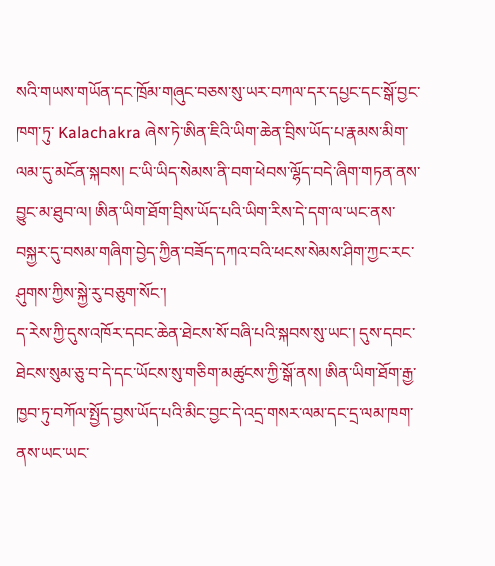སའི་གཡས་གཡོན་དང་ཁྲོམ་གཞུང་བཅས་སུ་ཡར་བཀལ་དར་དཔྱང་དང་སྒོ་བྱང་ཁག་ཏུ་ Kalachakra ཞེས་ཏེ་ཨིན་ཇིའི་ཡིག་ཆེན་བྲིས་ཡོད་པ་རྣམས་མིག་ལམ་དུ་མངོན་སྐབས། ང་ཡི་ཡིད་སེམས་ནི་བག་ཕེབས་ལྷོད་བདེ་ཞིག་གཏན་ནས་བྱུང་མ་ཐུབ་ལ། ཨིན་ཡིག་ཐོག་བྲིས་ཡོད་པའི་ཡིག་རིས་དེ་དག་ལ་ཡང་ནས་བསྐྱར་དུ་བསམ་གཞིག་བྱེད་ཀྱིན་བཟོད་དཀའ་བའི་ཕངས་སེམས་ཤིག་ཀྱང་རང་ཤུགས་ཀྱིས་སྐྱེ་རུ་བཅུག་སོང་།
ད་རེས་ཀྱི་དུས་འཁོར་དབང་ཆེན་ཐེངས་སོ་བཞི་པའི་སྐབས་སུ་ཡང་། དུས་དབང་ཐེངས་སུམ་ཅུ་བ་དེ་དང་ཡོངས་སུ་གཅིག་མཚུངས་ཀྱི་སྒོ་ནས། ཨིན་ཡིག་ཐོག་རྒྱ་ཁྱབ་ཏུ་བཀོལ་སྤྱོད་བྱས་ཡོད་པའི་མིང་བྱང་དེ་འདྲ་གསར་ལམ་དང་དྲ་ལམ་ཁག་ནས་ཡང་ཡང་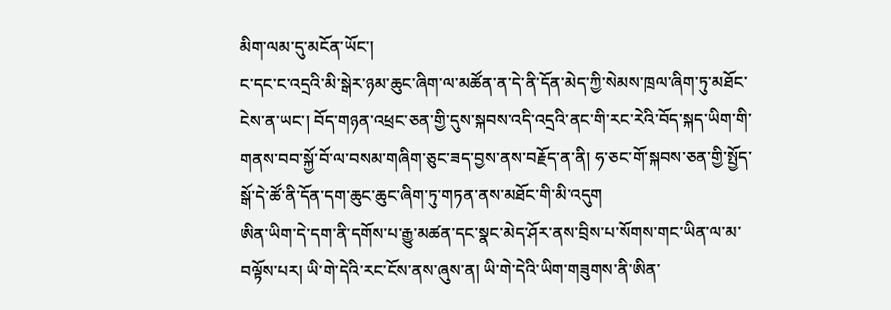མིག་ལམ་དུ་མངོན་ཡོང་།
ང་དང་ང་འདྲའི་མི་སྒེར་ཉམ་ཆུང་ཞིག་ལ་མཚོན་ན་དེ་ནི་དོན་མེད་ཀྱི་སེམས་ཁྲལ་ཞིག་ཏུ་མཐོང་ངེས་ན་ཡང་། བོད་གཉན་འཕྲང་ཅན་གྱི་དུས་སྐབས་འདི་འདྲའི་ནང་གི་རང་རེའི་བོད་སྐད་ཡིག་གི་གནས་བབ་སྐྱོ་བོ་ལ་བསམ་གཞིག་ཅུང་ཟད་བྱས་ནས་བརྗོད་ན་ནི། ཧ་ཅང་གོ་སྐབས་ཅན་གྱི་སྤྱོད་སྒོ་དེ་ཚོ་ནི་དོན་དག་ཆུང་ཆུང་ཞིག་ཏུ་གཏན་ནས་མཐོང་གི་མི་འདུག
ཨིན་ཡིག་དེ་དག་ནི་དགོས་པ་རྒྱུ་མཚན་དང་སྣང་མེད་ཤོར་ནས་བྲིས་པ་སོགས་གང་ཡིན་ལ་མ་བལྟོས་པར། ཡི་གེ་དེའི་རང་ངོས་ནས་ཞུས་ན། ཡི་གེ་དེའི་ཡིག་གཟུགས་ནི་ཨིན་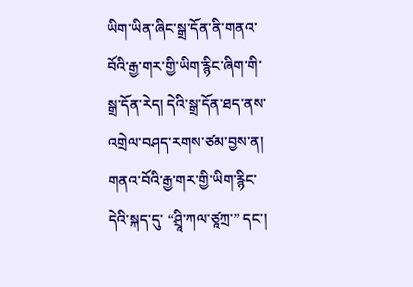ཡིག་ཡིན་ཞིང་སྒྲ་དོན་ནི་གནའ་བོའི་རྒྱ་གར་གྱི་ཡིག་རྙིང་ཞིག་གི་སྒྲ་དོན་རེད། དེའི་སྒྲ་དོན་ཐད་ནས་འགྲེལ་བཤད་རགས་ཙམ་བྱས་ན། གནའ་བོའི་རྒྱ་གར་གྱི་ཡིག་རྙིང་དེའི་སྐད་དུ་ “ཤྲཱི་ཀལ་ཙཱཀྲ་” དང་།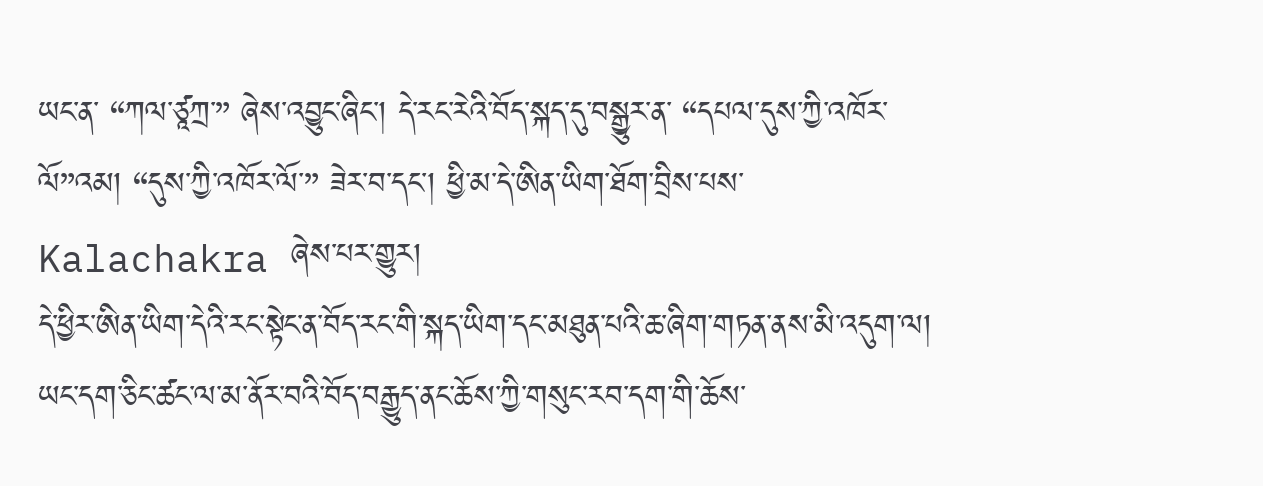ཡང་ན་ “ཀལ་ཙཱཀྲ་” ཞེས་འབྱུང་ཞིང་། དེ་རང་རེའི་བོད་སྐད་དུ་བསྒྱུར་ན་ “དཔལ་དུས་ཀྱི་འཁོར་ལོ”འམ། “དུས་ཀྱི་འཁོར་ལོ་” ཟེར་བ་དང་། ཕྱི་མ་དེ་ཨིན་ཡིག་ཐོག་བྲིས་པས་ Kalachakra ཞེས་པར་གྱུར།
དེ་ཕྱིར་ཨིན་ཡིག་དེའི་རང་སྟེང་ན་བོད་རང་གི་སྐད་ཡིག་དང་མཐུན་པའི་ཆ་ཞིག་གཏན་ནས་མི་འདུག་ལ། ཡང་དག་ཅིང་ཚང་ལ་མ་ནོར་བའི་བོད་བརྒྱུད་ནང་ཆོས་ཀྱི་གསུང་རབ་དག་གི་ཆོས་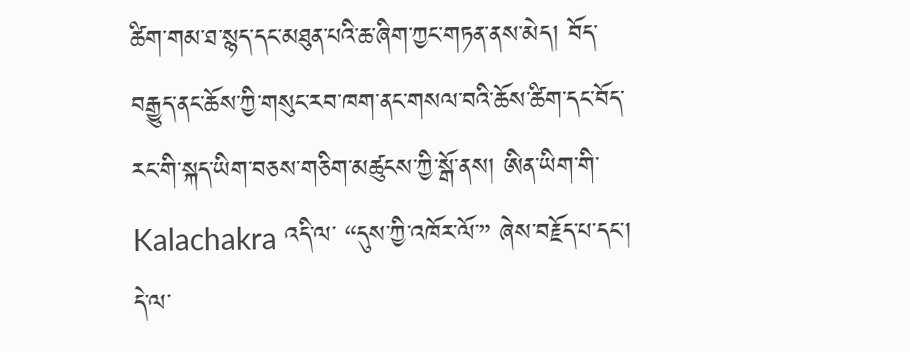ཚིག་གམ་ཐ་སྙད་དང་མཐུན་པའི་ཆ་ཞིག་ཀྱང་གཏན་ནས་མེད། བོད་བརྒྱུད་ནང་ཆོས་ཀྱི་གསུང་རབ་ཁག་ནང་གསལ་བའི་ཆོས་ཚིག་དང་བོད་རང་གི་སྐད་ཡིག་བཅས་གཅིག་མཚུངས་ཀྱི་སྒོ་ནས། ཨིན་ཡིག་གི་ Kalachakra འདི་ལ་ “དུས་ཀྱི་འཁོར་ལོ་” ཞེས་བརྗོད་པ་དང་། དེ་ལ་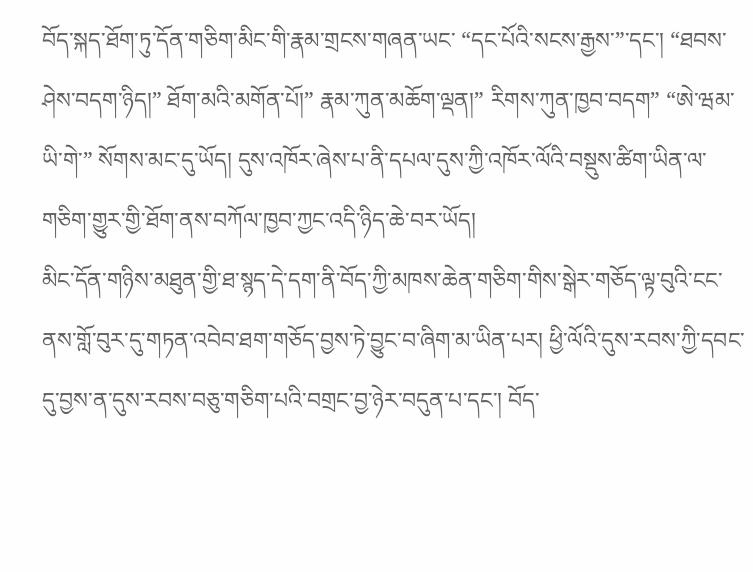བོད་སྐད་ཐོག་ཏུ་དོན་གཅིག་མིང་གི་རྣམ་གྲངས་གཞན་ཡང་ “དང་པོའི་སངས་རྒྱས་”་དང་། “ཐབས་ཤེས་བདག་ཉིད།” ཐོག་མའི་མགོན་པོ།” རྣམ་ཀུན་མཆོག་ལྡན།” རིགས་ཀུན་ཁྱབ་བདག” “ཨེ་ཝམ་ཡི་གེ་” སོགས་མང་དུ་ཡོད། དུས་འཁོར་ཞེས་པ་ནི་དཔལ་དུས་ཀྱི་འཁོར་ལོའི་བསྡུས་ཚིག་ཡིན་ལ་གཅིག་གྱུར་གྱི་ཐོག་ནས་བཀོལ་ཁྱབ་ཀྱང་འདི་ཉིད་ཆེ་བར་ཡོད།
མིང་དོན་གཉིས་མཐུན་གྱི་ཐ་སྙད་དེ་དག་ནི་བོད་ཀྱི་མཁས་ཆེན་གཅིག་གིས་སྒེར་གཅོད་ལྟ་བུའི་ངང་ནས་གློ་བུར་དུ་གཏན་འབེབ་ཐག་གཅོད་བྱས་ཏེ་བྱུང་བ་ཞིག་མ་ཡིན་པར། ཕྱི་ལོའི་དུས་རབས་ཀྱི་དབང་དུ་བྱས་ན་དུས་རབས་བཅུ་གཅིག་པའི་བགྲང་བྱ་ཉེར་བདུན་པ་དང་། བོད་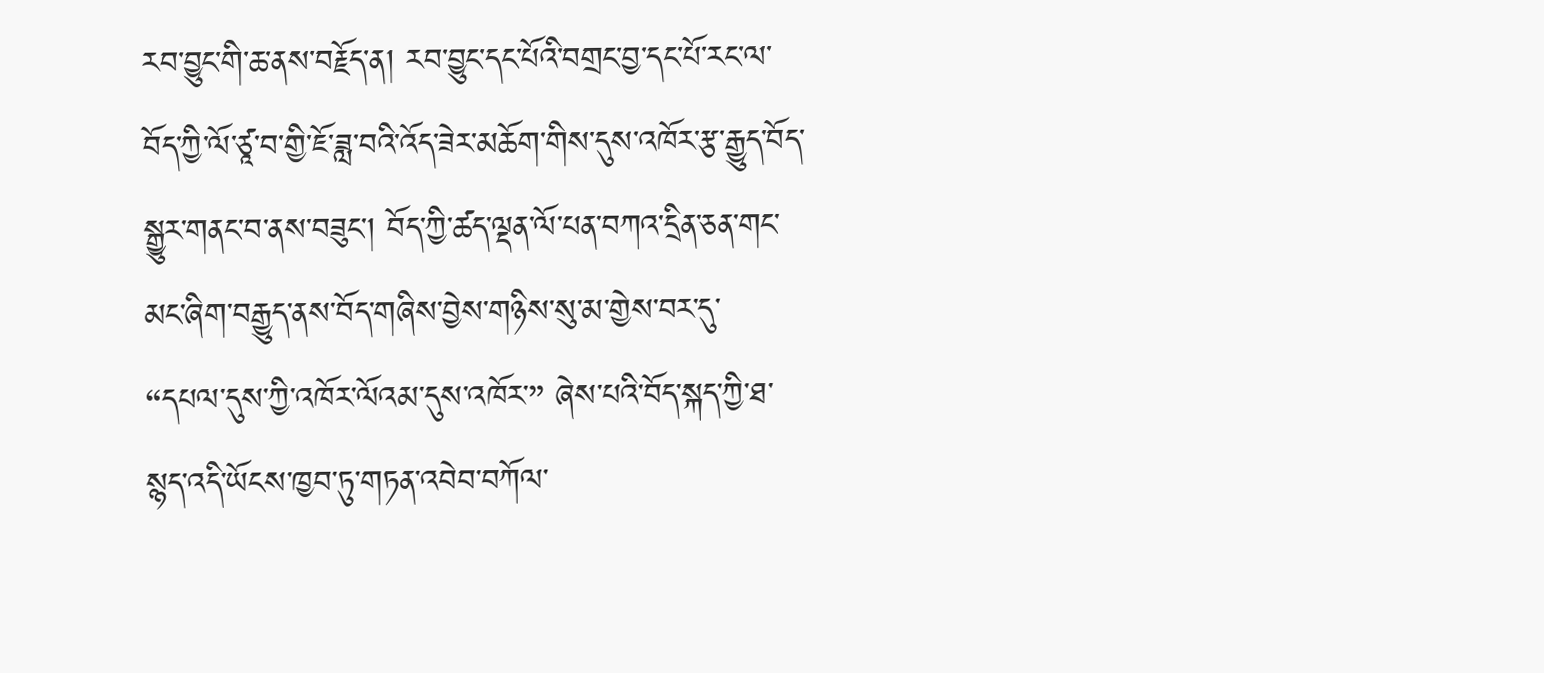རབ་བྱུང་གི་ཆ་ནས་བརྗོད་ན། རབ་བྱུང་དང་པོའི་བགྲང་བྱ་དང་པོ་རང་ལ་བོད་ཀྱི་ལོ་ཙཱ་བ་གྱི་ཇོ་ཟླ་བའི་འོད་ཟེར་མཆོག་གིས་དུས་འཁོར་རྩ་རྒྱུད་བོད་སྒྱུར་གནང་བ་ནས་བཟུང་། བོད་ཀྱི་ཚད་ལྡན་ལོ་པན་བཀའ་དྲིན་ཅན་གང་མང་ཞིག་བརྒྱུད་ནས་བོད་གཞིས་བྱེས་གཉིས་སུ་མ་གྱེས་བར་དུ་ “དཔལ་དུས་ཀྱི་འཁོར་ལོའམ་དུས་འཁོར་” ཞེས་པའི་བོད་སྐད་ཀྱི་ཐ་སྙད་འདི་ཡོངས་ཁྱབ་ཏུ་གཏན་འབེབ་བཀོལ་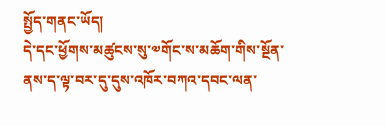སྤྱོད་གནང་ཡོད།
དེ་དང་ཕྱོགས་མཚུངས་སུ་༧གོང་ས་མཆོག་གིས་སྔོན་ནས་ད་ལྟ་བར་དུ་དུས་འཁོར་བཀའ་དབང་ལན་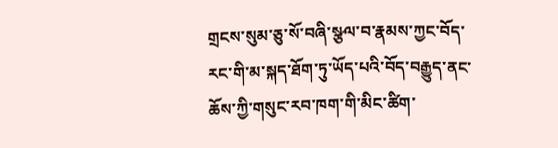གྲངས་སུམ་ཅུ་སོ་བཞི་སྩལ་བ་རྣམས་ཀྱང་བོད་རང་གི་མ་སྐད་ཐོག་ཏུ་ཡོད་པའི་བོད་བརྒྱུད་ནང་ཆོས་ཀྱི་གསུང་རབ་ཁག་གི་མིང་ཚིག་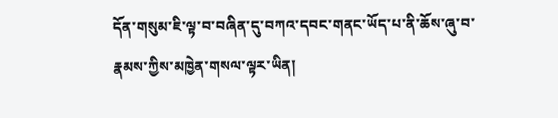དོན་གསུམ་ཇི་ལྟ་བ་བཞིན་དུ་བཀའ་དབང་གནང་ཡོད་པ་ནི་ཆོས་ཞུ་བ་རྣམས་ཀྱིས་མཁྱེན་གསལ་ལྟར་ཡིན།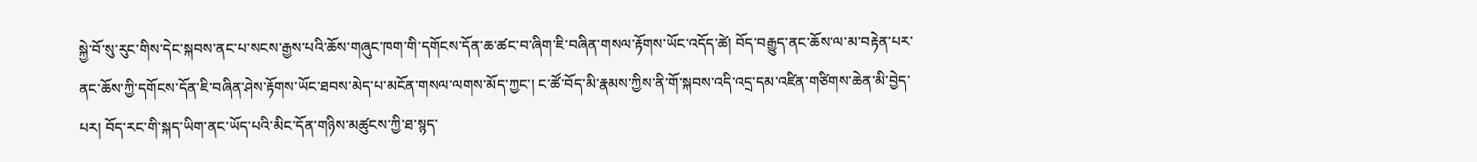སྐྱེ་བོ་སུ་རུང་གིས་དེང་སྐབས་ནང་པ་སངས་རྒྱས་པའི་ཆོས་གཞུང་ཁག་གི་དགོངས་དོན་ཆ་ཚང་བ་ཞིག་ཇི་བཞིན་གསལ་རྟོགས་ཡོང་འདོད་ཚེ། བོད་བརྒྱུད་ནང་ཆོས་ལ་མ་བརྟེན་པར་ནང་ཆོས་ཀྱི་དགོངས་དོན་ཇི་བཞིན་ཤེས་རྟོགས་ཡོང་ཐབས་མེད་པ་མངོན་གསལ་ལགས་མོད་ཀྱང་། ང་ཚོ་བོད་མི་རྣམས་ཀྱིས་ནི་གོ་སྐབས་འདི་འདྲ་དམ་འཛིན་གཙིགས་ཆེན་མི་བྱེད་པར། བོད་རང་གི་སྐད་ཡིག་ནང་ཡོད་པའི་མིང་དོན་གཉིས་མཚུངས་ཀྱི་ཐ་སྙད་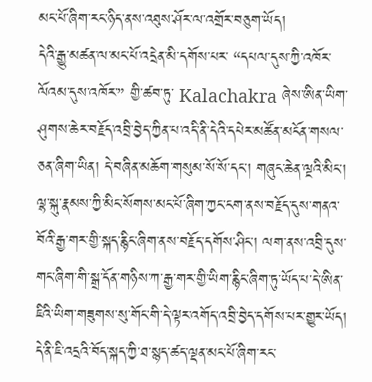མང་པོ་ཞིག་རང་ཉིད་ནས་འཐུས་ཤོར་ལ་འགྲོར་བཅུག་ཡོད།
དེའི་རྒྱུ་མཚན་ལ་མང་པོ་འདྲེན་མི་དགོས་པར་ “དཔལ་དུས་ཀྱི་འཁོར་ལོའམ་དུས་འཁོར་” གྱི་ཚབ་ཏུ་ Kalachakra ཞེས་ཨིན་ཡིག་ཤུགས་ཆེར་བརྗོད་འབྲི་བྱེད་ཀྱིན་པ་འདི་ནི་དེའི་དཔེར་མཚོན་མངོན་གསལ་ཅན་ཞིག་ཡིན། དེ་བཞིན་མཆོག་གསུམ་སོ་སོ་དང་། གཞུང་ཆེན་ལྔའི་མིང་། ལྷ་སྐུ་རྣམས་ཀྱི་མིང་སོགས་མང་པོ་ཞིག་ཀྱང་ངག་ནས་བརྗོད་དུས་གནའ་བོའི་རྒྱ་གར་གྱི་སྐད་རྙིང་ཞིག་ནས་བརྗོད་དགོས་ཤིང་། ལག་ནས་འབྲི་དུས་གང་ཞིག་གི་སྒྲ་དོན་གཉིས་ཀ་རྒྱ་གར་གྱི་ཡིག་རྙིང་ཞིག་ཏུ་ཡོད་པ་དེ་ཨིན་ཇིའི་ཡིག་གཟུགས་སུ་གོང་གི་དེ་ལྟར་འགོད་འབྲི་བྱེད་དགོས་པར་གྱུར་ཡོད། དེ་ནི་ཇི་འདྲའི་བོད་སྐད་ཀྱི་ཐ་སྙད་ཚད་ལྡན་མང་པོ་ཞིག་རང་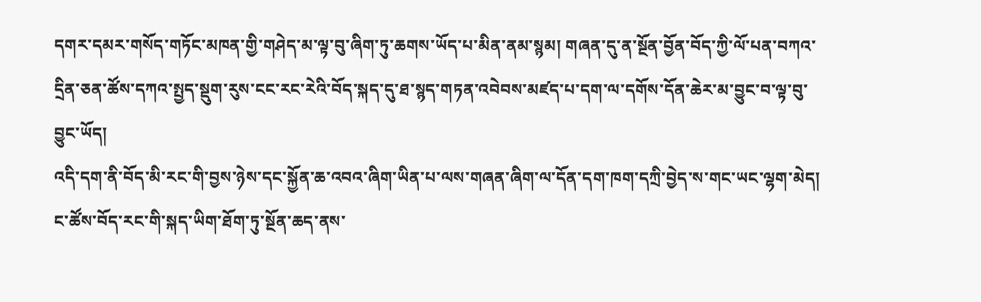དགར་དམར་གསོད་གཏོང་མཁན་གྱི་གཤེད་མ་ལྟ་བུ་ཞིག་ཏུ་ཆགས་ཡོད་པ་མིན་ནམ་སྙམ། གཞན་དུ་ན་སྔོན་བྱོན་བོད་ཀྱི་ལོ་པན་བཀའ་དྲིན་ཅན་ཚོས་དཀའ་སྤྱད་སྡུག་རུས་ངང་རང་རེའི་བོད་སྐད་དུ་ཐ་སྙད་གཏན་འབེབས་མཛད་པ་དག་ལ་དགོས་དོན་ཆེར་མ་བྱུང་བ་ལྟ་བུ་བྱུང་ཡོད།
འདི་དག་ནི་བོད་མི་རང་གི་བྱས་ཉེས་དང་སྐྱོན་ཆ་འབའ་ཞིག་ཡིན་པ་ལས་གཞན་ཞིག་ལ་དོན་དག་ཁག་དཀྲི་བྱེད་ས་གང་ཡང་ལྷག་མེད། ང་ཚོས་བོད་རང་གི་སྐད་ཡིག་ཐོག་ཏུ་སྔོན་ཆད་ནས་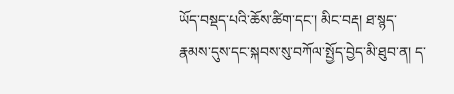ཡོད་བསྡད་པའི་ཆོས་ཚིག་དང་། མིང་བརྡ། ཐ་སྙད་རྣམས་དུས་དང་སྐབས་སུ་བཀོལ་སྤྱོད་བྱེད་མི་ཐུབ་ན། ད་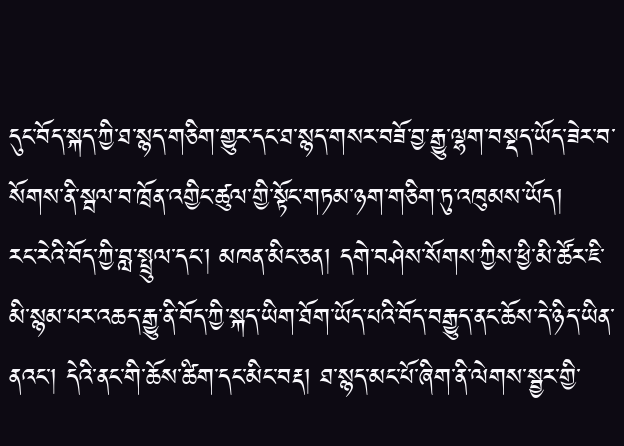དུང་བོད་སྐད་ཀྱི་ཐ་སྙད་གཅིག་གྱུར་དང་ཐ་སྙད་གསར་བཟོ་བྱ་རྒྱུ་ལྷག་བསྡད་ཡོད་ཟེར་བ་སོགས་ནི་སྦལ་བ་ཁྲོན་འགྱིང་ཚུལ་གྱི་སྟོང་གཏམ་ཉག་གཅིག་ཏུ་འཁུམས་ཡོད།
རང་རེའི་བོད་ཀྱི་བླ་སྤྲུལ་དང་། མཁན་མིང་ཅན། དགེ་བཤེས་སོགས་ཀྱིས་ཕྱི་མི་ཚོར་ཇི་མི་སྙམ་པར་འཆད་རྒྱུ་ནི་བོད་ཀྱི་སྐད་ཡིག་ཐོག་ཡོད་པའི་བོད་བརྒྱུད་ནང་ཆོས་དེ་ཉིད་ཡིན་ནའང་། དེའི་ནང་གི་ཆོས་ཚིག་དང་མིང་བརྡ། ཐ་སྙད་མང་པོ་ཞིག་ནི་ལེགས་སྦྱར་གྱི་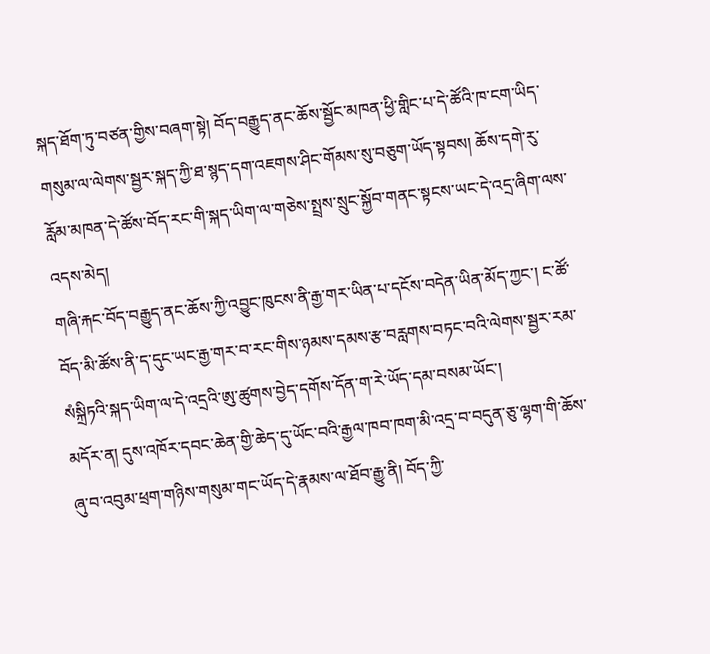སྐད་ཐོག་ཏུ་བཙན་གྱིས་བཞག་སྟེ། བོད་བརྒྱུད་ནང་ཆོས་སྦྱོང་མཁན་ཕྱི་གླིང་པ་དེ་ཚོའི་ཁ་ངག་ཡིད་གསུམ་ལ་ལེགས་སྦྱར་སྐད་ཀྱི་ཐ་སྙད་དག་འཇགས་ཤིང་གོམས་སུ་བཅུག་ཡོད་སྟབས། ཆོས་དགེ་རུ་རློམ་མཁན་དེ་ཚོས་བོད་རང་གི་སྐད་ཡིག་ལ་གཅེས་སྤྲས་སྲུང་སྐྱོབ་གནང་སྟངས་ཡང་དེ་འདྲ་ཞིག་ལས་འདས་མེད།
གཞི་རྐང་བོད་བརྒྱུད་ནང་ཆོས་ཀྱི་འབྱུང་ཁུངས་ནི་རྒྱ་གར་ཡིན་པ་དངོས་བདེན་ཡིན་མོད་ཀྱང་། ང་ཚོ་བོད་མི་ཚོས་ནི་ད་དུང་ཡང་རྒྱ་གར་བ་རང་གིས་ཉམས་དམས་རྩ་བརླགས་བཏང་བའི་ལེགས་སྦྱར་རམ་སཾསྐྲིཏའི་སྐད་ཡིག་ལ་དེ་འདྲའི་ཨུ་ཚུགས་བྱེད་དགོས་དོན་ག་རེ་ཡོད་དམ་བསམ་ཡོང་།
མདོར་ན། དུས་འཁོར་དབང་ཆེན་གྱི་ཆེད་དུ་ཡོང་བའི་རྒྱལ་ཁབ་ཁག་མི་འདྲ་བ་བདུན་ཅུ་ལྷག་གི་ཆོས་ཞུ་བ་འབུམ་ཕྲག་གཉིས་གསུམ་གང་ཡོད་དེ་རྣམས་ལ་ཐོབ་རྒྱུ་ནི། བོད་ཀྱི་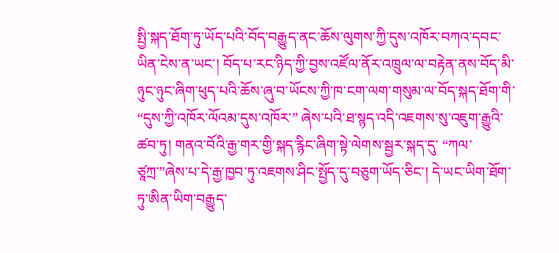སྤྱི་སྐད་ཐོག་ཏུ་ཡོད་པའི་བོད་བརྒྱུད་ནང་ཆོས་ལུགས་ཀྱི་དུས་འཁོར་བཀའ་དབང་ཡིན་ངེས་ན་ཡང་། བོད་པ་རང་ཉིད་ཀྱི་བྱས་འཛོལ་ནོར་འཁྲུལ་ལ་བརྟེན་ནས་བོད་མི་ཉུང་ཉུང་ཞིག་ཕུད་པའི་ཆོས་ཞུ་བ་ཡོངས་ཀྱི་ཁ་ངག་ལག་གསུམ་ལ་བོད་སྐད་ཐོག་གི་ “དུས་ཀྱི་འཁོར་ལོའམ་དུས་འཁོར་” ཞེས་པའི་ཐ་སྙད་འདི་འཇགས་སུ་འཇུག་རྒྱུའི་ཚབ་ཏུ། གནའ་བོའི་རྒྱ་གར་གྱི་སྐད་རྙིང་ཞིག་སྟེ་ལེགས་སྦྱར་སྐད་དུ་ “ཀལ་ཙཱཀྲ་”ཞེས་པ་དེ་རྒྱ་ཁྱབ་ཏུ་འཇགས་ཤིང་སྤྱོད་དུ་བཅུག་ཡོད་ཅིང་། དེ་ཡང་ཡིག་ཐོག་ཏུ་ཨིན་ཡིག་བརྒྱུད་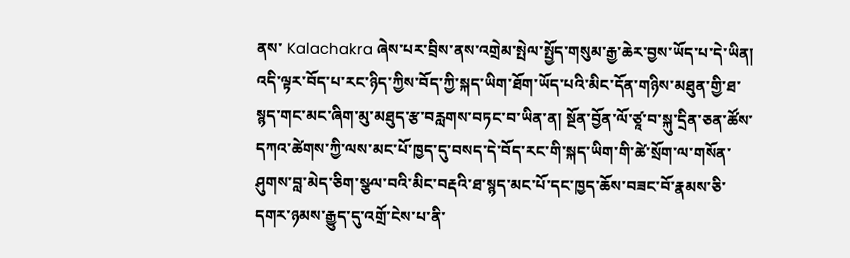ནས་ Kalachakra ཞེས་པར་བྲིས་ནས་འགྲེམ་སྤེལ་སྤྱོད་གསུམ་རྒྱ་ཆེར་བྱས་ཡོད་པ་དེ་ཡིན།
འདི་ལྟར་བོད་པ་རང་ཉིད་ཀྱིས་བོད་ཀྱི་སྐད་ཡིག་ཐོག་ཡོད་པའི་མིང་དོན་གཉིས་མཐུན་གྱི་ཐ་སྙད་གང་མང་ཞིག་མུ་མཐུད་རྩ་བརླགས་བཏང་བ་ཡིན་ན། སྔོན་བྱོན་ལོ་ཙཱ་བ་སྐུ་དྲིན་ཅན་ཚོས་དཀའ་ཚེགས་ཀྱི་ལས་མང་པོ་ཁྱད་དུ་བསད་དེ་བོད་རང་གི་སྐད་ཡིག་གི་ཚེ་སྲོག་ལ་གསོན་ཤུགས་བླ་མེད་ཅིག་སྩལ་བའི་མིང་བརྡའི་ཐ་སྙད་མང་པོ་དང་ཁྱད་ཆོས་བཟང་བོ་རྣམས་ཅི་དགར་ཉམས་རྒྱུད་དུ་འགྲོ་ངེས་པ་ནི་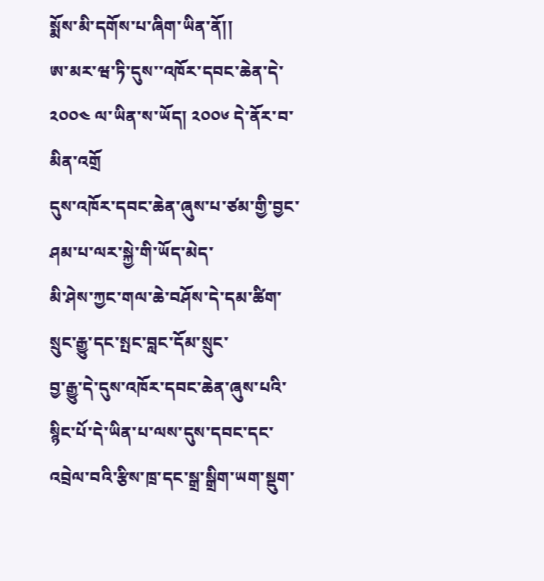སྨོས་མི་དགོས་པ་ཞིག་ཡིན་ནོ།།
ཨ་མར་ཝ་ཏི་དུས་་འཁོར་དབང་ཆེན་དེ་༢༠༠༤ ལ་ཡིན་ས་ཡོད། ༢༠༠༦ དེ་ནོར་བ་མིན་འགྲོ
དུས་འཁོར་དབང་ཆེན་ཞུས་པ་ཙམ་གྱི་བྱང་ཤམ་པ་ལར་སྐྱེ་གི་ཡོད་མེད་
མི་ཤེས་ཀྱང་གལ་ཆེ་བཤོས་དེ་དམ་ཚིག་སྲུང་རྒྱུ་དང་སྤང་བླང་དོམ་སྲུང་
བྱ་རྒྱུ་དེ་དུས་འཁོར་དབང་ཆེན་ཞུས་པའི་སྙིང་པོ་དེ་ཡིན་པ་ལས་དུས་དབང་དང་འབྲེལ་བའི་རྩིས་ཁྲ་དང་སྒྲ་སྒྲིག་ཡག་སྡུག་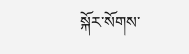སྐོར་སོགས་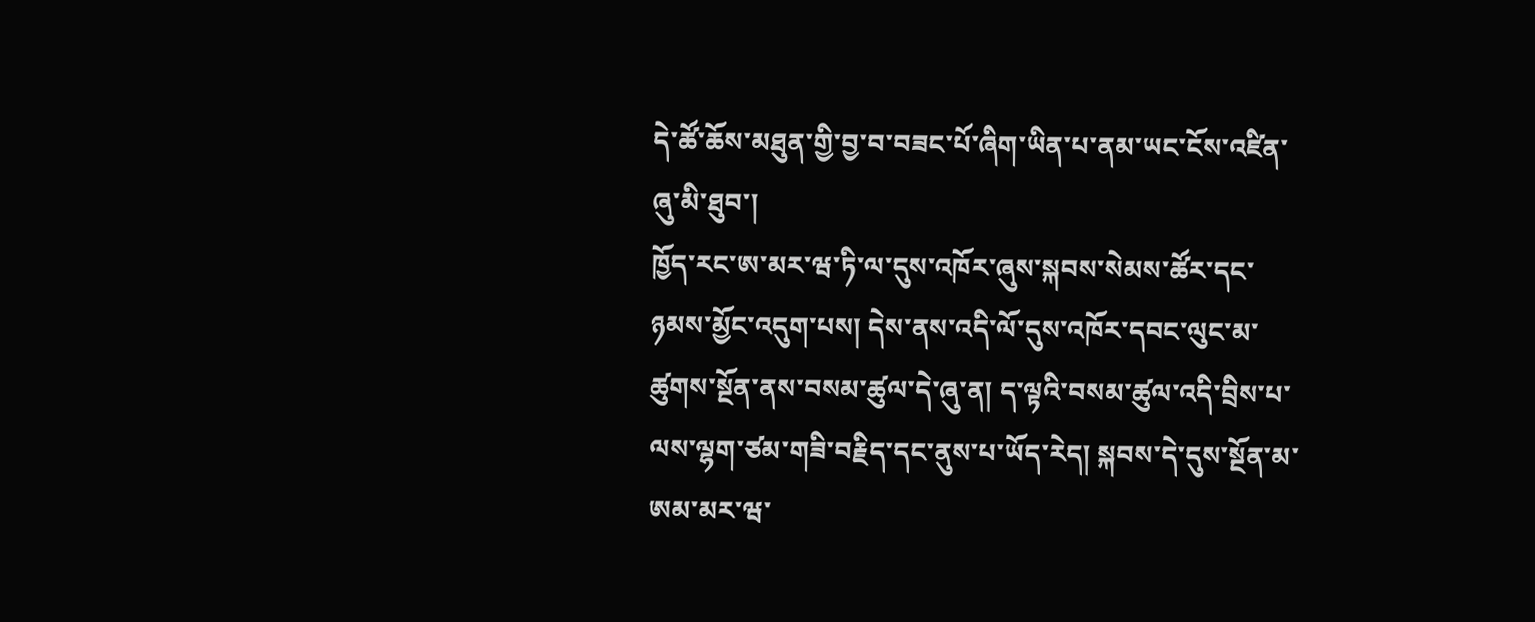དེ་ཚོ་ཆོས་མཐུན་གྱི་བྱ་བ་བཟང་པོ་ཞིག་ཡིན་པ་ནམ་ཡང་ངོས་འཛིན་ཞུ་མི་ཐུབ་།
ཁྱོད་རང་ཨ་མར་ཝ་ཏི་ལ་དུས་འཁོར་ཞུས་སྐབས་སེམས་ཚོར་དང་ཉམས་མྱོང་འདུག་པས། དེས་ནས་འདི་ལོ་དུས་འཁོར་དབང་ལུང་མ་ཚུགས་སྔོན་ནས་བསམ་ཚུལ་དེ་ཞུ་ན། ད་ལྟའི་བསམ་ཚུལ་འདི་བྲིས་པ་ལས་ལྷག་ཙམ་གཟི་བརྗིད་དང་ནུས་པ་ཡོད་རེད། སྐབས་དེ་དུས་སྔོན་མ་ཨམ་མར་ཝ་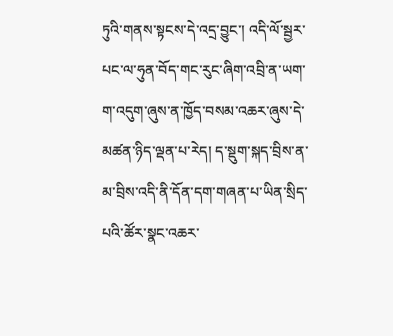ཏུའི་གནས་སྟངས་དེ་འདྲ་བྱུང་། འདི་ལོ་སྦྱར་པང་ལ་ཧུན་བོད་གང་རུང་ཞིག་འབྲི་ན་ཡག་ག་འདུག་ཞུས་ན་ཁྱོད་བསམ་འཆར་ཞུས་དེ་མཚན་ཉིད་ལྡན་པ་རེད། ད་སྡུག་སྐད་བྲིས་ན་མ་བྲིས་འདི་ནི་དོན་དག་གཞན་པ་ཡིན་སྲིད་པའི་ཚོར་སྣང་འཆར་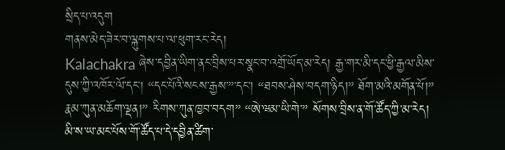སྲིད་པ་འདུག
གནས་མེད་ཟེར་བ་ལྐུགས་པ་ལ་ཕུག་རང་རེད།
Kalachakra ཞེས་དབྱིན་ཡིག་ནང་བྲིས་པར་སྣང་བ་འགྲོ་ཡོད་མ་རེད། རྒྱ་གར་མི་དང་ཕྱི་རྒྱལ་མིས་དུས་ཀྱི་འཁོར་ལོ་དང། “དང་པོའི་སངས་རྒྱས་”་དང་། “ཐབས་ཤེས་བདག་ཉིད།” ཐོག་མའི་མགོན་པོ།” རྣམ་ཀུན་མཆོག་ལྡན།” རིགས་ཀུན་ཁྱབ་བདག” “ཨེ་ཝམ་ཡི་གེ་” སོགས་བྲིས་ན་གོ་ཚོད་ཀྱི་མ་རེད།
མི་ས་ཡ་མང་པོས་གོ་ཚོད་པ་དེ་དབྱིན་ཚིག་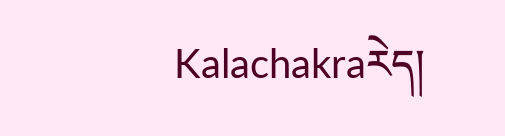Kalachakraརེད།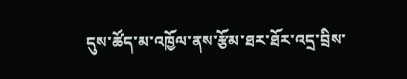དུས་ཚོད་མ་འཁྱོལ་ནས་རྩོམ་ཐར་ཐོར་འདྲ་བྲིས་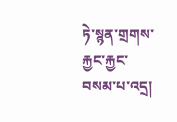ཏེ་སྙན་གྲགས་རྐྱང་རྐྱང་བསམ་པ་འདྲ།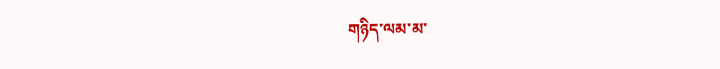གཉིད་ལམ་མ་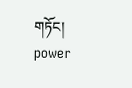གཏོང།
power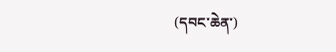(དབང་ཆེན་)